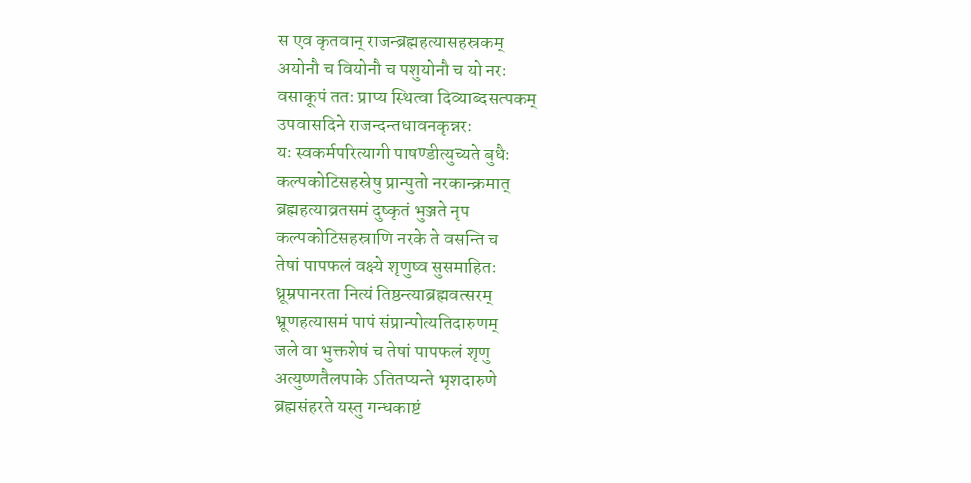स एव कृतवान् राजन्ब्रह्महत्यासहस्रकम्
अयोनौ च वियोनौ च पशुयोनौ च यो नरः
वसाकूपं ततः प्राप्य स्थित्वा दिव्याब्दसत्पकम्
उपवासदिने राजन्दन्तधावनकृन्नरः
यः स्वकर्मपरित्यागी पाषण्डीत्युच्यते बुधैः
कल्पकोटिसहस्रेषु प्रान्पुतो नरकान्क्रमात्
ब्रह्महत्याव्रतसमं दुष्कृतं भुञ्जते नृप
कल्पकोटिसहस्राणि नरके ते वसन्ति च
तेषां पापफलं वक्ष्ये शृणुष्व सुसमाहितः
ध्रूम्रपानरता नित्यं तिष्ठन्त्याब्रह्मवत्सरम्
भ्रूणहत्यासमं पापं संप्रान्पोत्यतिदारुणम्
जले वा भुक्तशेषं च तेषां पापफलं शृणु
अत्युष्णतैलपाके ऽतितप्यन्ते भृशदारुणे
ब्रह्मसंहरते यस्तु गन्धकाष्टं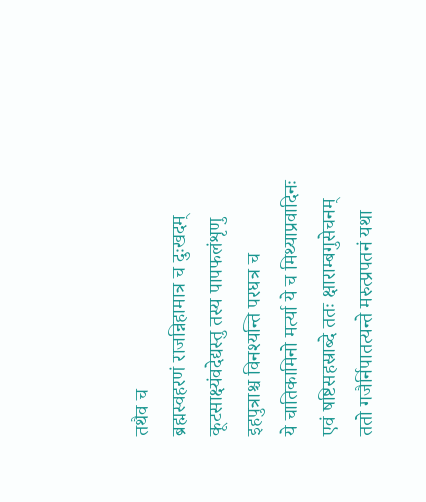तथैव च
ब्रह्मस्वहरणं राजन्निहामात्र च दुःखदम्
कूटसाक्ष्यंवदेद्यस्तु तस्य पापफलंशृणु
इहपुत्राश्च विनश्यन्ति परघत्र च
ये चातिकामिनो मर्त्या ये च मिथ्याप्रवादिनः
एवं षष्टिसहस्राब्दे ततः क्षाराम्बगुसेचनम्
ततो गजैर्निपातत्यन्ते मरुत्प्रपतनं यथा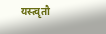यस्त्वृतौ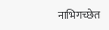नाभिगच्छेत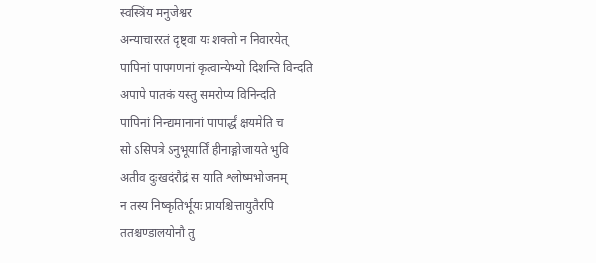स्वस्त्रिंय मनुजेश्वर
अन्याचाररतं दृष्ट्वा यः शक्तो न निवारयेत्
पापिनां पापगणनां कृत्वान्येभ्यो दिशन्ति विन्दति
अपापे पातकं यस्तु समरोप्य विनिन्दति
पापिनां निन्द्यमानानां पापार्द्धं क्षयमेति च
सो ऽसिपत्रे ऽनुभूयार्तिं हीनाङ्गोजायते भुवि
अतीव दुःखदंरौद्रं स याति श्लोष्मभोजनम्
न तस्य निष्कृतिर्भूयः प्रायश्चित्तायुतैरपि
ततश्चण्डालयोनौ तु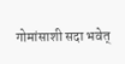गोमांसाशी सदा भवेत्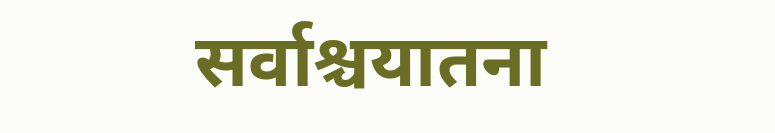सर्वाश्चयातना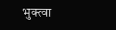भुक्त्वा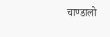चाण्डालो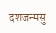दशजन्मसु